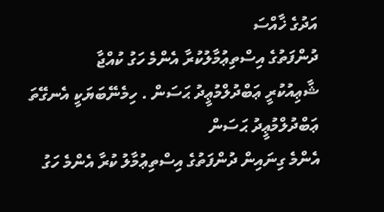އަދުގެ ޚާއްސަ
ދުންފަތުގެ އިސްތިޢުމާލުކުރާ އެންމެ ހަގު ކުއްޖާ
ޝާޢިއުކުރީ ޢަބްދުލްމުޢީދު ޙަސަން . ހިމެނޭބަޔަކީ އެނގޭތަ
ޢަބްދުލްމުޢީދު ޙަސަން
އެންމެ ގިނައިން ދުންފަތުގެ އިސްތިޢުމާލު ކުރާ އެންމެ ހަގު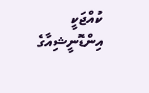ކުއްޖަކީ އިންޑޮނީޝިއާގެ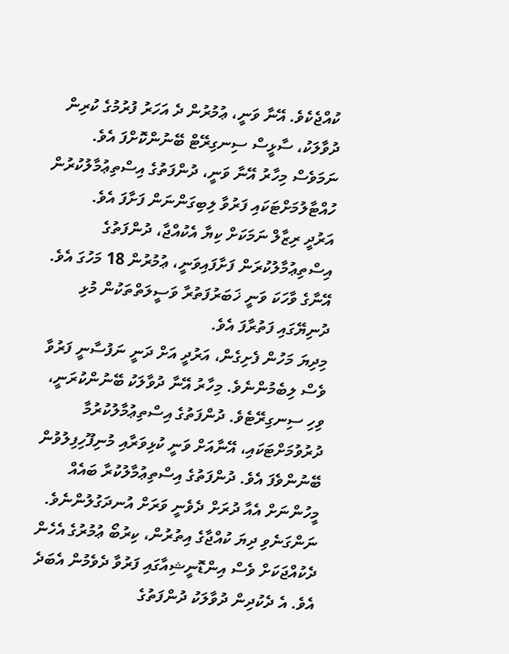ކުއްޖެކެވެ. އޭނާ ވަނީ، ޢުމުރުން ދެ އަހަރު ފުރުމުގެ ކުރިން ދުވާލަކު، ސާޅީސް ސިނގިރޭޓް ބޭނުންކޮށްފަ އެވެ. ނަމަވެސް މިހާރު އޭނާ ވަނީ، ދުންފަތުގެ އިސްތިޢުމާލުކުރުން ހުއްޓާލުމަށްޓަކައި ފަރުވާ ލިބިގަންނަން ފަށާފަ އެވެ.
އަރުދީ ރިޒާލް ނަމަކަށް ކިޔާ އެކުއްޖާ، ދުންފަތުގެ އިސްތިޢުމާލުކުރަން ފަށާފައިވަނީ، ޢުމުރުން 18 މަހުގަ އެވެ. އޭނާގެ ވާހަކަ ވަނީ ޚަބަރުފަތުރާ ވަސީލަތްތަކުން މުޅި ދުނިޔޭގައި ފަތުރާފަ އެވެ.
މިދިޔަ މަހުން ފެށިގެން، އަރުދީ އަށް ދަނީ ނަފުސާނީ ފަރުވާ ވެސް ލިބެމުންނެވެ. މިހާރު އޭނާ ދުވާލަކު ބޭނުންކުރަނީ، ވިހި ސިނގިރޭޓެވެ. ދުންފަތުގެ އިސްތިޢުމާލުކުރުމާ ދުރުވުމަށްޓަކައި، އޭނާއަށް ވަނީ ކުޅިވަރާއި މުނިފޫހިފިލުވުން ބޭނުންވެފަ އެވެ. ދުންފަތުގެ އިސްތިޢުމާލުކުރާ ބައެއް މީހުންނަށް އެއާ ދުރަށް ދެވެނީ ވަރަށް އުނދަގުލުންނެވެ.
ނަންގަނެވި ދިޔަ ކުއްޖާގެ އިތުރުން، ކިރުބޯ ޢުމުރުގެ އެހެން ދެކުއްޖަކަށް ވެސް އިންޑޮނީޝިއާގައި ފަރުވާ ދެވެމުން އެބަދެ އެވެ. އެ ދެކުދިން ދުވާލަކު ދުންފަތުގެ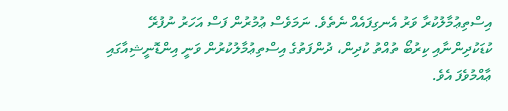އިސްތިޢުމާލުކުރާ ވަރު އެނގިފައެއް ނެތެވެ. ނަމަވެސް ޢުމުރުން ފަސް އަހަރު ނުފުރޭ ކުޑަކުދިންނާއި ކިރުބޯ ތުއްތު ކުދިން، ދުންފަތުގެ އިސްތިޢުމާލުކުރުން ވަނީ އިންޑޮނީޝިއާގައި ޢާއްމުވެފަ އެވެ.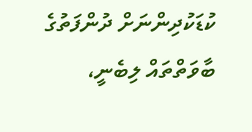ކުޑަކުދިންނަށް ދުންފަތުގެ ބާވަތްތައް ލިބެނީ،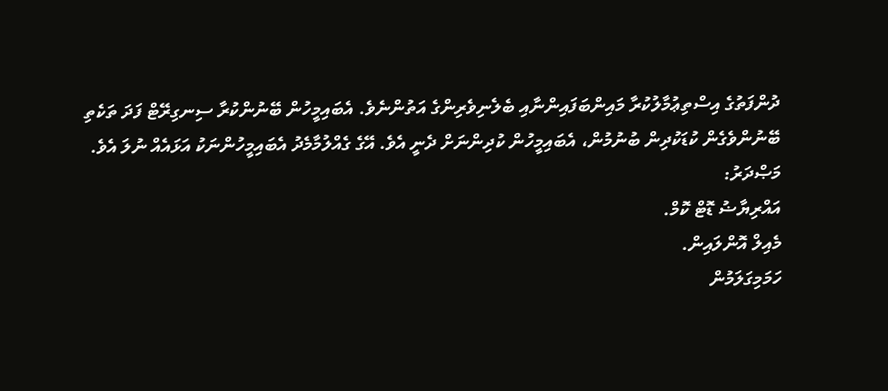ދުންފަތުގެ އިސްތިޢުމާލުކުރާ މައިންބަފައިންނާއި ބެލެނިވެރިންގެ އަތުންނެވެ. އެބައިމީހުން ބޭނުންކުރާ ސިނގިރޭޓް ފަދަ ތަކެތި ބޭނުންވެގެން ކުޑަކުދިން ބުނުމުން، އެބައިމީހުން ކުދިންނަށް ދެނީ އެވެ. އޭގެ ގެއްލުމާމެދު އެބައިމީހުންނަކު އަޅައެއް ނުލަ އެވެ.
މަޞްދަރު:
އައްރިޔާޟު ޑޮޓް ކޮމް.
މެއިލް އޮންލައިން.
ހަމަމިގަލަމުން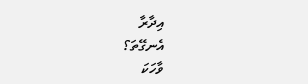އިދާރާ
އެނގޭތަ؟
ވާހަކަ